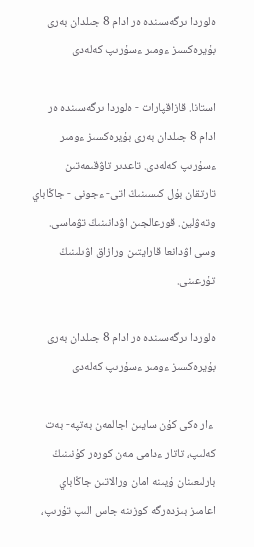ەلوردا ىرگەسىندە ەر ادام 8 جىلدان بەرى بۇيرەكسىز ءومىر ءسۇرىپ كەلەدى

استانا. قازاقپارات - ەلوردا ىرگەسىندە ەر ادام 8 جىلدان بەرى بۇيرەكسىز ءومىر ءسۇرىپ كەلەدى. تاعدىر تاۋقىمەتىن تارتقان بۇل كىسىنىڭ اتى- ءجونى - جاڭاباي وتەۋلين. قورعالجىن اۋدانىنىڭ تۋماسى. وسى اۋدانعا قارايتىن ورازاق اۋىلىنىڭ تۇرعىنى.

ەلوردا ىرگەسىندە ەر ادام 8 جىلدان بەرى بۇيرەكسىز ءومىر ءسۇرىپ كەلەدى

 ءار ەكى كۇن سايىن اجالمەن بەتپە- بەت كەلىپ، تاتار ءدامى مەن كورەر كۇنىنىڭ بارلىعىنان ۇيىنە امان ورالاتىن جاڭاباي اعامىز بىزدەرگە كوزىنە جاس الىپ تۇرىپ،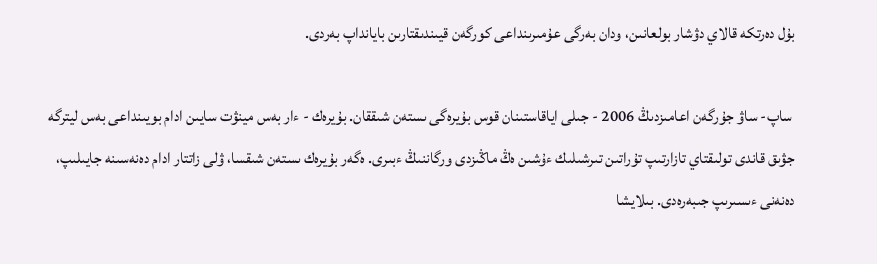بۇل دەرتكە قالاي دۋشار بولعانىن، ودان بەرگى عۇمىرىنداعى كورگەن قيىندىقتارىن بايانداپ بەردى.

 ساپ- ساۋ جۇرگەن اعامىزدىڭ 2006 - جىلى اياقاستىنان قوس بۇيرەگى ىستەن شىققان. بۇيرەك - ءار بەس مينۋت سايىن ادام بويىنداعى بەس ليترگە جۋىق قاندى تولىقتاي تازارتىپ تۇراتىن تىرشىلىك ءۇشىن ەڭ ماڭىزدى ورگاننىڭ ءبىرى. ەگەر بۇيرەك ىستەن شىقسا، ۋلى زاتتار ادام دەنەسىنە جايىلىپ، دەنەنى ءىسىرىپ جىبەرەدى. بىلايشا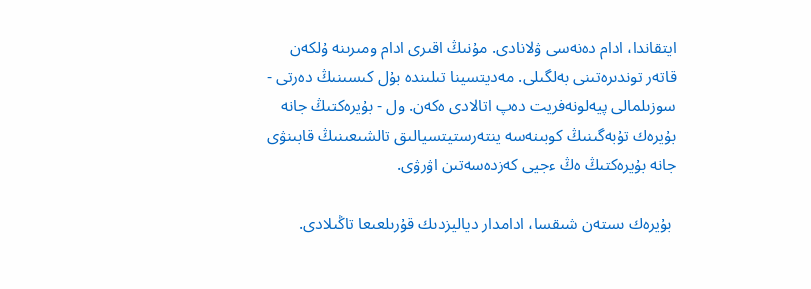ايتقاندا، ادام دەنەسى ۋلانادى. مۇنىڭ اقىرى ادام ومىرىنە ۇلكەن قاتەر توندىرەتىنى بەلگىلى. مەديتسينا تىلىندە بۇل كىسىنىڭ دەرتى - سوزىلمالى پيەلونەفريت دەپ اتالادى ەكەن. ول - بۇيرەكتىڭ جانە بۇيرەك تۇبەگىنىڭ كوبىنەسە ينتەرستيتسيالىق تالشىعىنىڭ قابىنۋى جانە بۇيرەكتىڭ ەڭ ءجيى كەزدەسەتىن اۋرۋى.

 بۇيرەك ىستەن شىقسا، ادامدار دياليزدىك قۇرىلعىعا تاڭىلادى.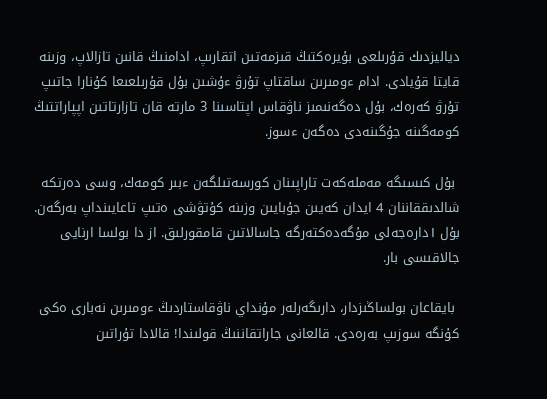دياليزدىك قۇرىلعى بۇيرەكتىڭ قىزمەتىن اتقارىپ، ادامنىڭ قانىن تازالاپ، وزىنە قايتا قۇيادى. ادام ءومىرىن ساقتاپ تۇرۋ ءۇشىن بۇل قۇرىلعىعا كۇنارا جاتىپ تۇرۋ كەرەك، بۇل دەگەنىمىز ناۋقاس اپتاسىنا 3 مارتە قان تازارتاتىن اپپاراتتىڭ كومەگىنە جۇگىنەدى دەگەن ءسوز.

 بۇل كىسىگە مەملەكەت تاراپىنان كورسەتىلگەن ءبىر كومەك، وسى دەرتكە شالدىققاننان 4 ايدان كەيىن جۇبايىن وزىنە كۇتۋشى ەتىپ تاعايىنداپ بەرگەن. بۇل I دارەجەلى مۇگەدەكتەرگە جاسالاتىن قامقورلىق. از دا بولسا ارنايى جالاقىسى بار.

 بايقاعان بولساڭىزدار، دارىگەرلەر مۇنداي ناۋقاستاردىڭ ءومىرىن نەبارى ەكى كۇنگە سوزىپ بەرەدى. قالعانى جاراتقاننىڭ قولىندا! قالادا تۇراتىن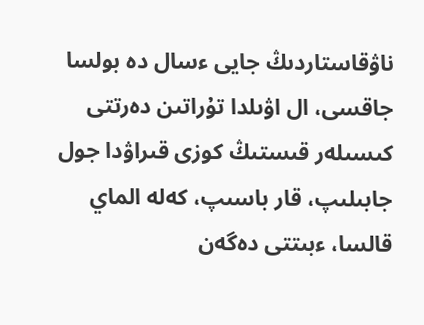ناۋقاستاردىڭ جايى ءسال دە بولسا جاقسى، ال اۋىلدا تۇراتىن دەرتتى كىسىلەر قىستىڭ كوزى قىراۋدا جول جابىلىپ، قار باسىپ، كەلە الماي قالسا، ءبىتتى دەگەن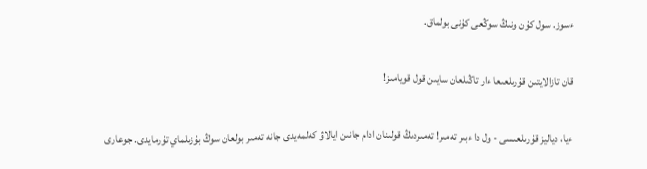ءسوز. سول كۇن ونىڭ سوڭعى كۇنى بولماق.

قان تازالايتىن قۇرىلعىعا ءار تاڭىلعان سايىن قول قويامىز!

 ءيا، دياليز قۇرىلعىسى - ول دا ءبىر تەمىر! تەمىردىڭ قولىنان ادام جانىن ايالاۋ كەلمەيدى جانە تەمىر بولعان سوڭ بۇزىلماي تۇرمايدى. جوعارى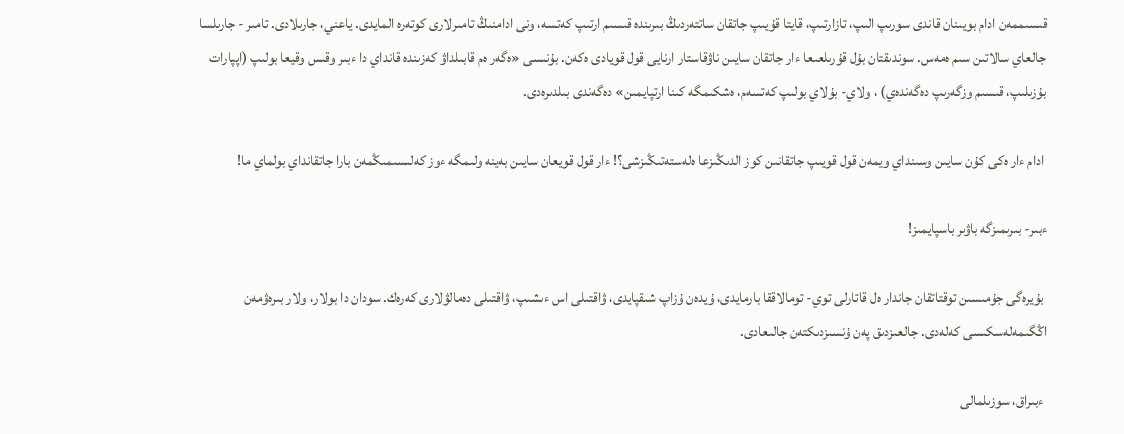قىسىممەن ادام بويىنان قاندى سورىپ الىپ، تازارتىپ، قايتا قۇيىپ جاتقان ساتتەردىڭ بىرىندە قىسىم ارتىپ كەتسە، ونى ادامنىڭ تامىرلارى كوتەرە المايدى. ياعني، جارىلادى. تامىر - جارىلسا جالعاي سالاتىن سىم ەمەس. سوندىقتان بۇل قۇرىلعىعا ءار جاتقان سايىن ناۋقاستار ارنايى قول قويادى ەكەن. بۇنىسى «ەگەر ەم قابىلداۋ كەزىندە قانداي دا ءبىر وقىس وقيعا بولىپ (اپپارات بۇزىلىپ، قىسىم وزگەرىپ دەگەندەي) ، ولاي- بۇلاي بولىپ كەتسەم، ەشكىمگە كىنا ارتپايمىن» دەگەندى بىلدىرەدى.

 ادام ءار ەكى كۇن سايىن وسىنداي ويمەن قول قويىپ جاتقانىن كوز الدىڭىزعا ەلەستەتىڭىزشى؟! ءار قول قويعان سايىن بەينە ولىمگە ءوز كەلىسىمىڭمەن بارا جاتقانداي بولماي ما!

ءبىر- بىرىمىزگە باۋىر باسپايمىز!

 بۇيرەگى جۇمىسىن توقتاتقان جاندار ەل قاتارلى توي- تومالاققا بارمايدى، ۇيدەن ۇزاپ شىقپايدى، ۋاقتىلى اس ءىشىپ، ۋاقتىلى دەمالۋلارى كەرەك. سودان دا بولار، ولار بىرەۋمەن اڭگىمەلەسكىسى كەلەدى. جالعىزدىق پەن ۇنسىزدىكتەن جالىعادى.

 ءبىراق، سوزىلمالى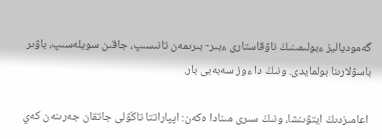گەمودياليز ءبولىمىنىڭ ناۋقاستارى ءبىر- بىرىمەن تانىسىپ، جاقىن سويلەسىپ، باۋىر باسۋلارىنا بولمايدى. ونىڭ دا ءوز سەبەبى بار.

 اعامىزدىڭ ايتۋىنشا، ونىڭ سىرى مىنادا ەكەن: اپپاراتتا تاڭۋلى جاتقان جەرىنەن كەي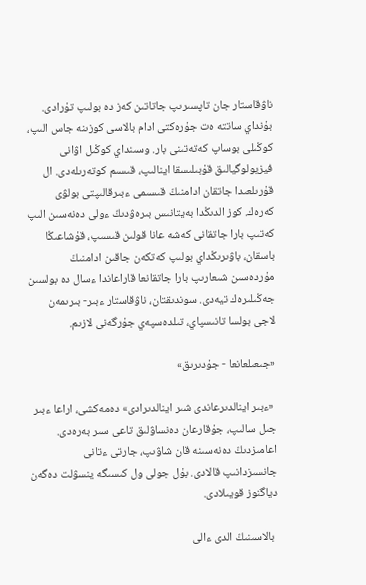ناۋقاستار جان تاپسىرىپ جاتاتىن كەز دە بولىپ تۇرادى. بۇنداي ساتتە ەت جۇرەكتى ادام بالاسى كوزىنە جاس الىپ، كوڭىلى بوساپ كەتەتىنى بار. وسىنداي كوڭىل اۋانى فيزيولوگيالىق قۇبىلىسقا اينالىپ، قىسىم كوتەرىلەدى. ال قۇرىلعىدا جاتقان ادامنىڭ قىسىمى ءبىرقالىپتى بولۋى كەرەك. كوز الدىڭدا بەيتانىس بىرەۋدىڭ ءولى دەنەسىن الىپ كەتىپ بارا جاتقانى كەشە عانا قولىن قىسىپ، قۇشاعىڭا باسقان، باۋىرىڭداي بولىپ كەتكەن جاقىن ادامنىڭ مۇردەسىن شىعارىپ بارا جاتقانعا قاراعاندا ءسال دە بولسىن جەڭىلىرەك تيەدى. سوندىقتان، ناۋقاستار ءبىر- بىرىمەن لاجى بولسا تانىسپاي، تىلدەسپەي جۇرگەنى لازىم.

«جىعىلعانعا - جۇدىرىق»

 «ءبىر اينالدىرعاندى شىر اينالدىرادى» دەمەكشى، اراعا ءبىر جىل سالىپ، جۇقارعان دەنساۋلىق تاعى سىر بەرەدى. اعامىزدىڭ دەنەسىنە قان شاۋىپ، جارتى ءتانى جانسىزدانىپ قالادى. بۇل جولى ول كىسىگە ينسۋلت دەگەن دياگنوز قويىلادى.

 بالاسىنىڭ الدى ءالى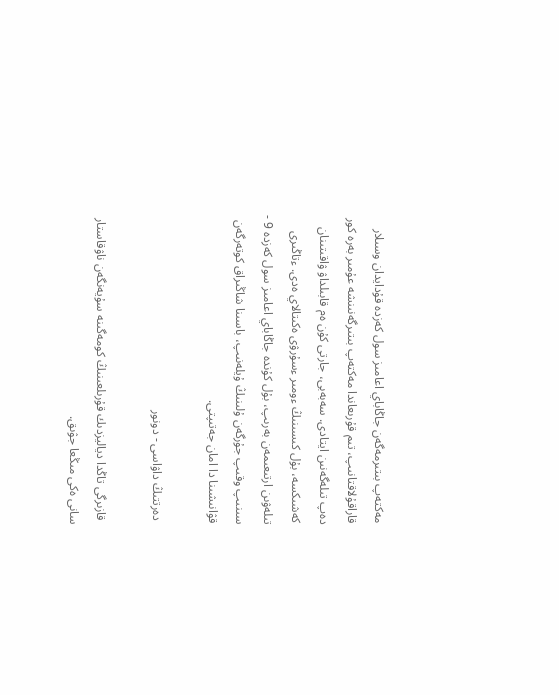مەكتەپ بىتىرمەگەن جاڭاباي اعامىز سول كەزدە قۇدايدان وسىلار قاراقۇلاقتانىپ، تىم قۇرىعاندا مەكتەپ بىتىرگەنىنشە عۇمىر بەرە كور دەپ تىلەگەنىن ايتادى. سەبەبى، جارتى كۇن ەم قابىلداۋ ۋاقىتىنان كەشىكسە، بۇل كىسىنىڭ ءومىر ءسۇرۋى ەكىتالاي ەدى. ءتاڭىرى تىلەۋىن ارتىعىمەن بەرىپ، بۇل كۇندە جاڭاباي اعامىز سول كەزدە 9 - سىنىپ وقىپ جۇرگەن ۇلىنىڭ ۇيلەنىپ، باسىنا شاڭىراق كوتەرگەن قۋانىشىنا دا امان جەتىپتى.

 دەرتتىڭ داۋاسى - دونور

 قازىرگى تاڭدا دياليزدىك قۇرىلعىنىڭ كومەگىنە سۇيەنگەن ناۋقاستار سانى ەكى مىڭعا جۋىق.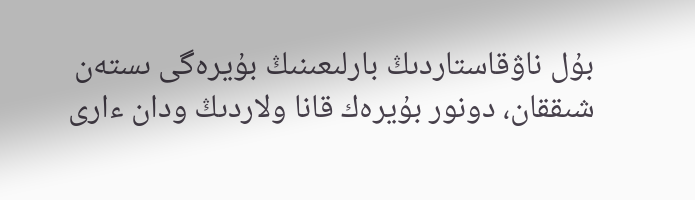بۇل ناۋقاستاردىڭ بارلىعىنىڭ بۇيرەگى ىستەن شىققان، دونور بۇيرەك قانا ولاردىڭ ودان ءارى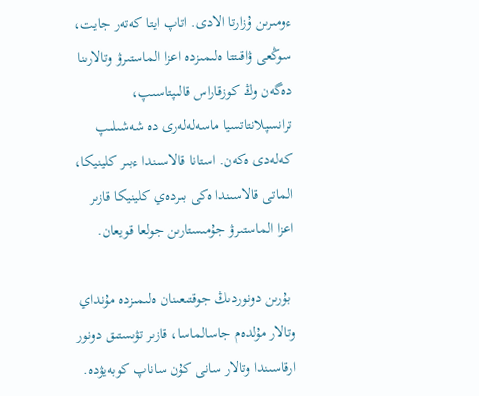ءومىرىن ۇزارتا الادى. اتاپ ايتا كەتەر جايت، سوڭعى ۋاقىتتا ەلىمىزدە اعزا الماستىرۋ وتالارىنا دەگەن وڭ كوزقاراس قالىپتاسىپ، ترانسپلانتاتسيا ماسەلەلەرى دە شەشىلىپ كەلەدى ەكەن. استانا قالاسىندا ءبىر كلينيكا، الماتى قالاسىندا ەكى بىردەي كلينيكا قازىر اعزا الماستىرۋ جۇمىستارىن جولعا قويعان.

 بۇرىن دونوردىڭ جوقتىعىنان ەلىمىزدە مۇنداي وتالار مۇلدەم جاسالماسا، قازىر تۋىستىق دونور ارقاسىندا وتالار سانى كۇن ساناپ كوبەيۋدە.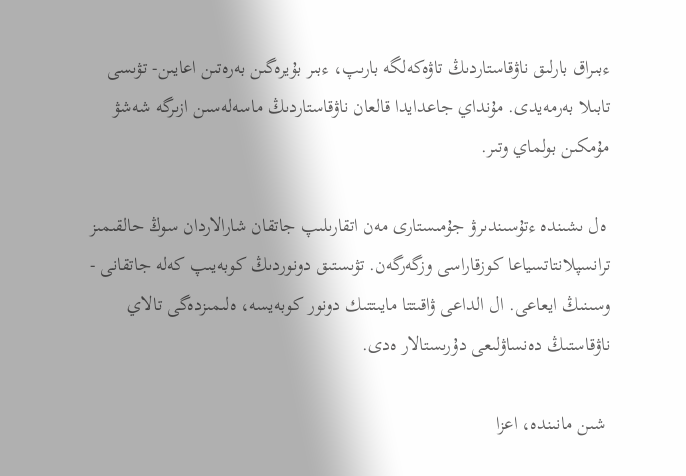ءبىراق بارلىق ناۋقاستاردىڭ تاۋەكەلگە بارىپ، ءبىر بۇيرەگىن بەرەتىن اعايىن- تۋىسى تابىلا بەرمەيدى. مۇنداي جاعدايدا قالعان ناۋقاستاردىڭ ماسەلەسىن ازىرگە شەشۋ مۇمكىن بولماي وتىر.

 ەل ىشىندە ءتۇسىندىرۋ جۇمىستارى مەن اتقارىلىپ جاتقان شارالاردان سوڭ حالقىمىز ترانسپلانتاتسياعا كوزقاراسى وزگەرگەن. تۋىستىق دونوردىڭ كوبەيىپ كەلە جاتقانى - وسىنىڭ ايعاعى. ال الداعى ۋاقىتتا مايىتتىك دونور كوبەيسە، ەلىمىزدەگى تالاي ناۋقاستىڭ دەنساۋلىعى دۇرىستالار ەدى.

 شىن مانىندە، اعزا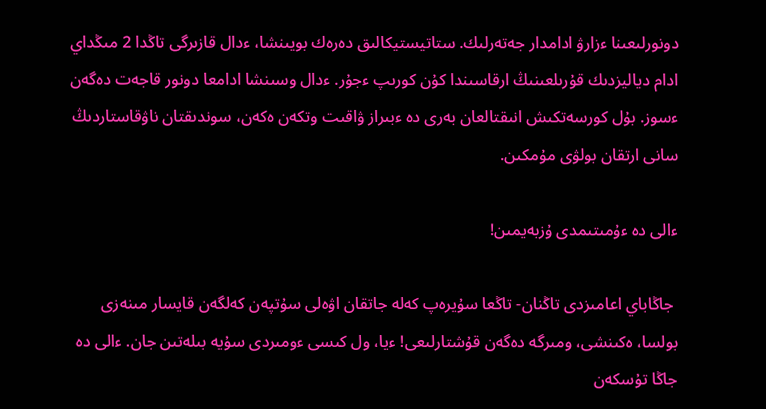دونورلىعىنا ءزارۋ ادامدار جەتەرلىك. ستاتيستيكالىق دەرەك بويىنشا، ءدال قازىرگى تاڭدا 2 مىڭداي ادام دياليزدىك قۇرىلعىنىڭ ارقاسىندا كۇن كورىپ ءجۇر. ءدال وسىنشا ادامعا دونور قاجەت دەگەن ءسوز. بۇل كورسەتكىش انىقتالعان بەرى دە ءبىراز ۋاقىت وتكەن ەكەن، سوندىقتان ناۋقاستاردىڭ سانى ارتقان بولۋى مۇمكىن.

ءالى دە ءۇمىتىمدى ۇزبەيمىن!

 جاڭاباي اعامىزدى تاڭنان- تاڭعا سۇيرەپ كەلە جاتقان اۋەلى سۇتپەن كەلگەن قايسار مىنەزى بولسا، ەكىنشى، ومىرگە دەگەن قۇشتارلىعى! ءيا، ول كىسى ءومىردى سۇيە بىلەتىن جان. ءالى دە جاڭا تۇسكەن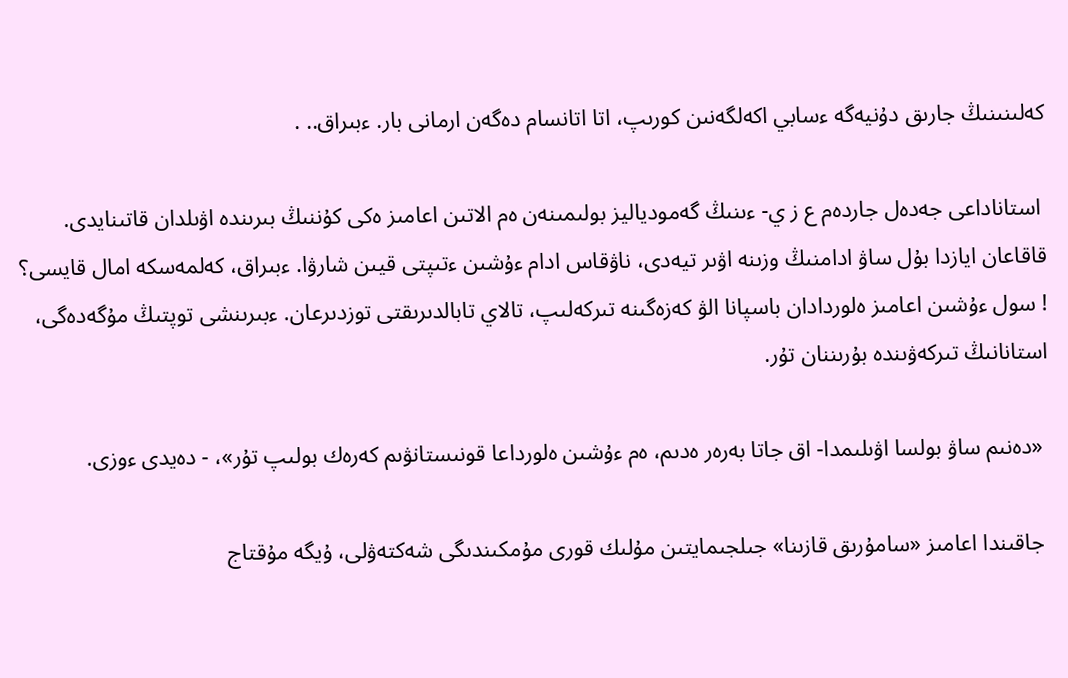كەلىنىنىڭ جارىق دۇنيەگە ءسابي اكەلگەنىن كورىپ، اتا اتانسام دەگەن ارمانى بار. ءبىراق.. .

 استاناداعى جەدەل جاردەم ع ز ي- ءىنىڭ گەمودياليز بولىمىنەن ەم الاتىن اعامىز ەكى كۇننىڭ بىرىندە اۋىلدان قاتىنايدى. قاقاعان ايازدا بۇل ساۋ ادامنىڭ وزىنە اۋىر تيەدى، ناۋقاس ادام ءۇشىن ءتىپتى قيىن شارۋا. ءبىراق، كەلمەسكە امال قايسى؟ ! سول ءۇشىن اعامىز ەلوردادان باسپانا الۋ كەزەگىنە تىركەلىپ، تالاي تابالدىرىقتى توزدىرعان. ءبىرىنشى توپتىڭ مۇگەدەگى، استانانىڭ تىركەۋىندە بۇرىننان تۇر.

 «دەنىم ساۋ بولسا اۋىلىمدا- اق جاتا بەرەر ەدىم، ەم ءۇشىن ەلورداعا قونىستانۋىم كەرەك بولىپ تۇر»، - دەيدى ءوزى.

 جاقىندا اعامىز «سامۇرىق قازىنا» جىلجىمايتىن مۇلىك قورى مۇمكىندىگى شەكتەۋلى، ۇيگە مۇقتاج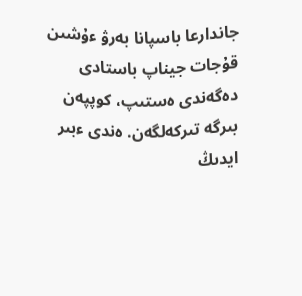جاندارعا باسپانا بەرۋ ءۇشىن قۇجات جيناپ باستادى دەگەندى ەستىپ، كوپپەن بىرگە تىركەلگەن. ەندى ءبىر ايدىڭ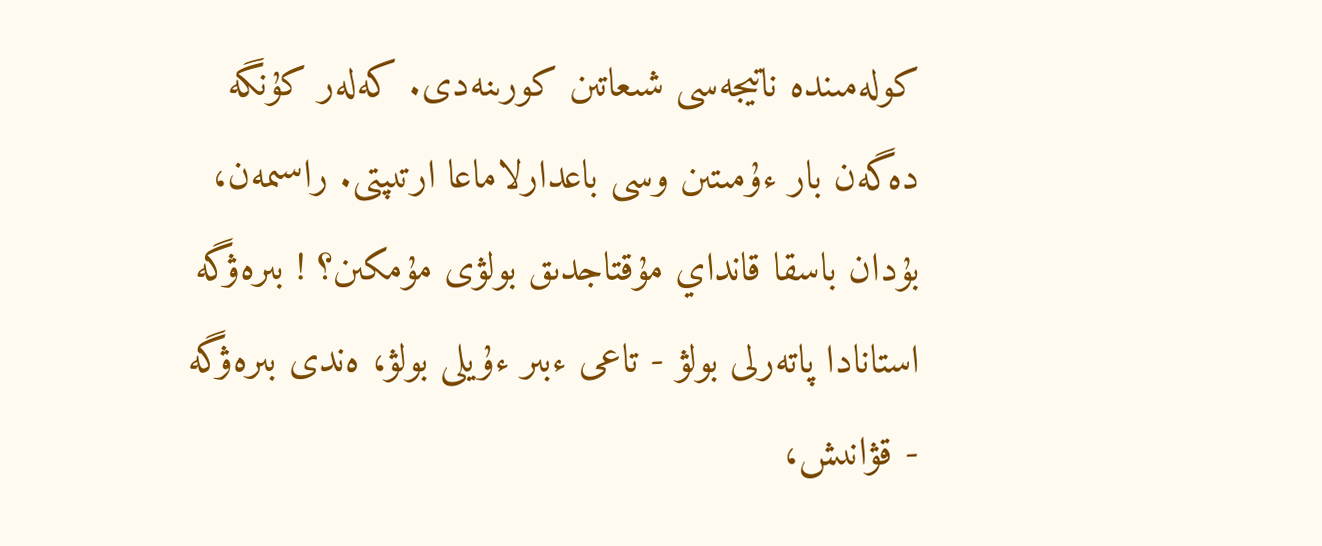كولەمىندە ناتيجەسى شىعاتىن كورىنەدى. كەلەر كۇنگە دەگەن بار ءۇمىتىن وسى باعدارلاماعا ارتىپتى. راسىمەن، بۇدان باسقا قانداي مۇقتاجدىق بولۋى مۇمكىن؟ ! بىرەۋگە استانادا پاتەرلى بولۋ - تاعى ءبىر ءۇيلى بولۋ، ەندى بىرەۋگە - قۋانىش،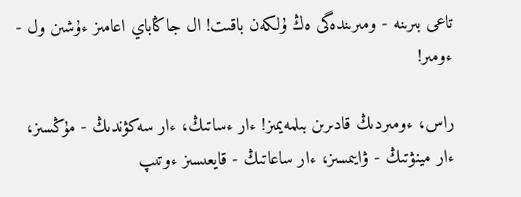تاعى بىرىنە - ومىرىندەگى ەڭ ۇلكەن باقىت! ال جاڭاباي اعامىز ءۇشىن ول - ءومىر!

راس، ءومىردىڭ قادىرىن بىلمەيمىز! ءار ءساتىڭ، ءار سەكۋندىڭ - مۇڭسىز، ءار مينۋتىڭ - ۋايىمسىز، ءار ساعاتىڭ - قايعىسىز ءوتىپ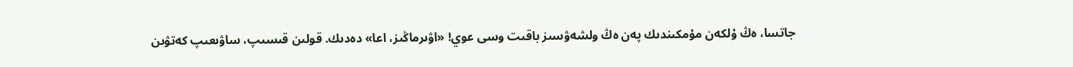جاتسا، ەڭ ۇلكەن مۇمكىندىك پەن ەڭ ولشەۋسىز باقىت وسى عوي! «اۋىرماڭىز، اعا» دەدىك. قولىن قىسىپ، ساۋىعىپ كەتۋىن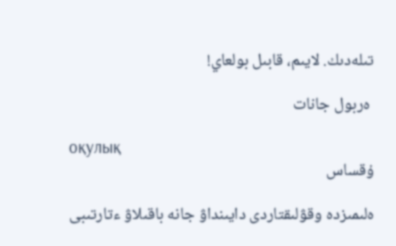تىلەدىك. لايىم، قابىل بولعاي!

 ەربول جانات

оқулық
ۇقساس

ەلىمىزدە وقۋلىقتاردى دايىنداۋ جانە باقىلاۋ ءتارتىبى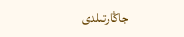جاڭارتىلدى